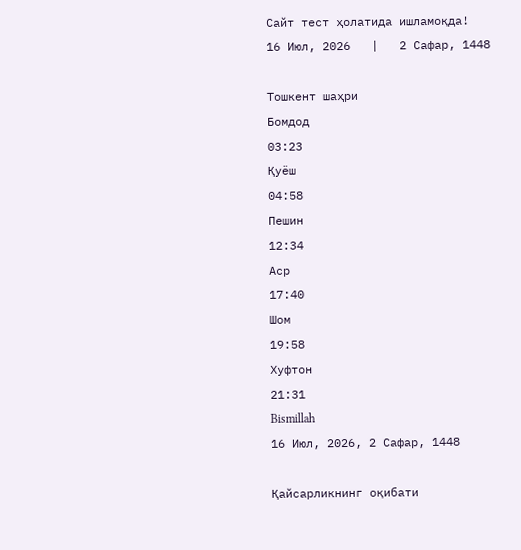Сайт тест ҳолатида ишламоқда!
16 Июл, 2026   |   2 Сафар, 1448

Тошкент шаҳри
Бомдод
03:23
Қуёш
04:58
Пешин
12:34
Аср
17:40
Шом
19:58
Хуфтон
21:31
Bismillah
16 Июл, 2026, 2 Сафар, 1448

Қайсарликнинг оқибати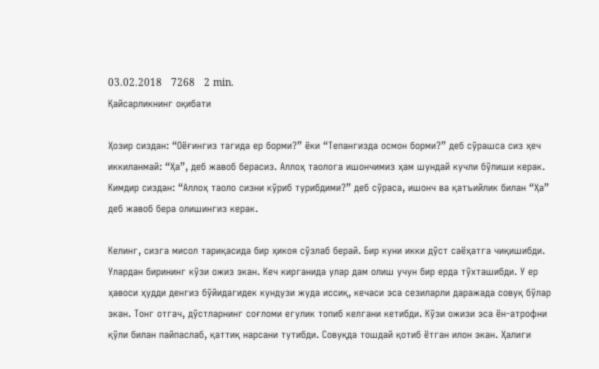03.02.2018   7268   2 min.
Қайсарликнинг оқибати

Ҳозир сиздан: “Оёғингиз тагида ер борми?” ёки “Тепангизда осмон борми?” деб сўрашса сиз ҳеч иккиланмай: “Ҳа”, деб жавоб берасиз. Аллоҳ таолога ишончимиз ҳам шундай кучли бўлиши керак. Кимдир сиздан: “Аллоҳ таоло сизни кўриб турибдими?” деб сўраса, ишонч ва қатъийлик билан “Ҳа” деб жавоб бера олишингиз керак.

Келинг, сизга мисол тариқасида бир ҳикоя сўзлаб берай. Бир куни икки дўст саёҳатга чиқишибди. Улардан бирининг кўзи ожиз экан. Кеч кирганида улар дам олиш учун бир ерда тўхташибди. У ер ҳавоси ҳудди денгиз бўйидагидек кундузи жуда иссиқ, кечаси эса сезиларли даражада совуқ бўлар экан. Тонг отгач, дўстларнинг соғломи егулик топиб келгани кетибди. Кўзи ожизи эса ён-атрофни қўли билан пайпаслаб, қаттиқ нарсани тутибди. Совуқда тошдай қотиб ётган илон экан. Ҳалиги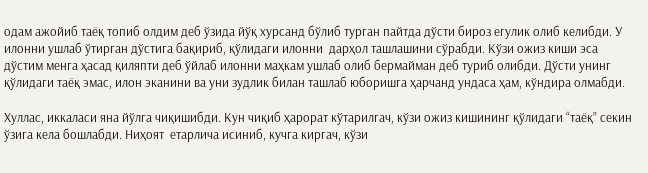одам ажойиб таёқ топиб олдим деб ўзида йўқ хурсанд бўлиб турган пайтда дўсти бироз егулик олиб келибди. У илонни ушлаб ўтирган дўстига бақириб, қўлидаги илонни  дарҳол ташлашини сўрабди. Кўзи ожиз киши эса дўстим менга ҳасад қиляпти деб ўйлаб илонни маҳкам ушлаб олиб бермайман деб туриб олибди. Дўсти унинг қўлидаги таёқ эмас, илон эканини ва уни зудлик билан ташлаб юборишга ҳарчанд ундаса ҳам, кўндира олмабди.

Хуллас, иккаласи яна йўлга чиқишибди. Кун чиқиб ҳарорат кўтарилгач, кўзи ожиз кишининг қўлидаги “таёқ” секин ўзига кела бошлабди. Ниҳоят  етарлича исиниб, кучга киргач, кўзи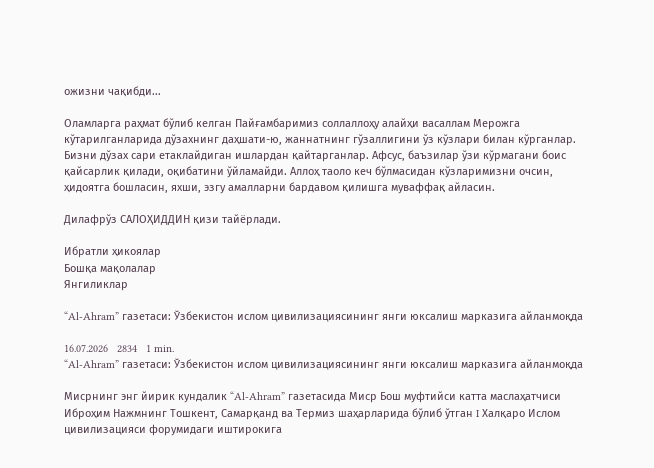ожизни чақибди...

Оламларга раҳмат бўлиб келган Пайғамбаримиз соллаллоҳу алайҳи васаллам Мерожга кўтарилганларида дўзахнинг даҳшати-ю, жаннатнинг гўзаллигини ўз кўзлари билан кўрганлар. Бизни дўзах сари етаклайдиган ишлардан қайтарганлар. Афсус, баъзилар ўзи кўрмагани боис қайсарлик қилади, оқибатини ўйламайди. Аллоҳ таоло кеч бўлмасидан кўзларимизни очсин, ҳидоятга бошласин, яхши, эзгу амалларни бардавом қилишга муваффақ айласин.

Дилафрўз САЛОҲИДДИН қизи тайёрлади.

Ибратли ҳикоялар
Бошқа мақолалар
Янгиликлар

“Al-Ahram” газетаси: Ўзбекистон ислом цивилизациясининг янги юксалиш марказига айланмоқда

16.07.2026   2834   1 min.
“Al-Ahram” газетаси: Ўзбекистон ислом цивилизациясининг янги юксалиш марказига айланмоқда

Мисрнинг энг йирик кундалик “Al-Ahram” газетасида Миср Бош муфтийси катта маслаҳатчиси Иброҳим Нажмнинг Тошкент, Самарқанд ва Термиз шаҳарларида бўлиб ўтган I Халқаро Ислом цивилизацияси форумидаги иштирокига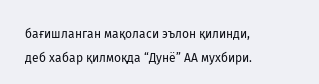бағишланган мақоласи эълон қилинди, деб хабар қилмоқда “Дунё” АА мухбири.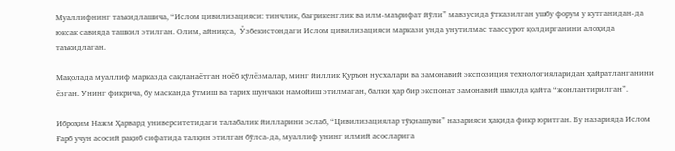Муаллифнинг таъкидлашича, “Ислом цивилизацияси: тинчлик, бағрикенглик ва илм-маърифат йўли” мавзусида ўтказилган ушбу форум у кутганидан-да юксак савияда ташкил этилган. Олим, айниқса,  Ўзбекистондаги Ислом цивилизацияси маркази унда унутилмас таассурот қолдирганини алоҳида таъкидлаган.

Мақолада муаллиф марказда сақланаётган ноёб қўлёзмалар, минг йиллик Қуръон нусхалари ва замонавий экспозиция технологияларидан ҳайратланганини ёзган. Унинг фикрича, бу масканда ўтмиш ва тарих шунчаки намойиш этилмаган, балки ҳар бир экспонат замонавий шаклда қайта “жонлантирилган”.

Иброҳим Нажм Ҳарвард университетидаги талабалик йилларини эслаб, “Цивилизациялар тўқнашуви” назарияси ҳақида фикр юритган. Бу назарияда Ислом Ғарб учун асосий рақиб сифатида талқин этилган бўлса-да, муаллиф унинг илмий асосларига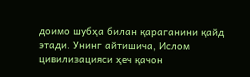доимо шубҳа билан қараганини қайд этади. Унинг айтишича, Ислом цивилизацияси ҳеч қачон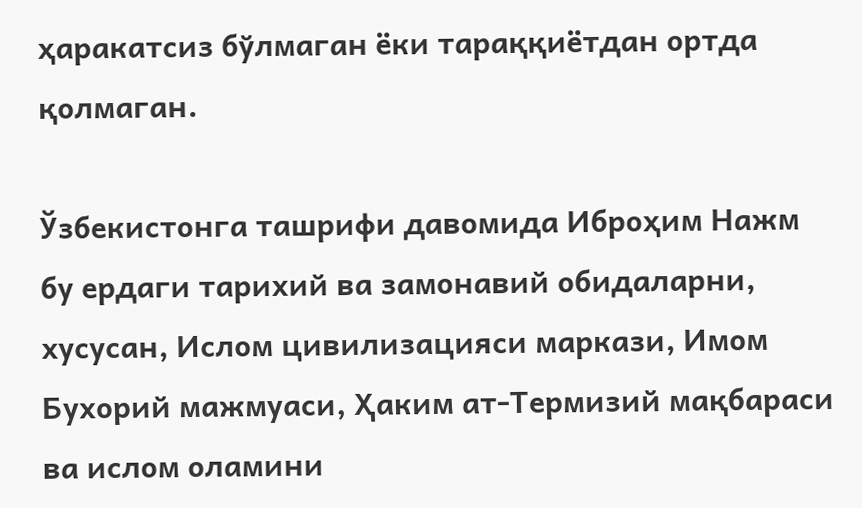ҳаракатсиз бўлмаган ёки тараққиётдан ортда қолмаган.

Ўзбекистонга ташрифи давомида Иброҳим Нажм бу ердаги тарихий ва замонавий обидаларни, хусусан, Ислом цивилизацияси маркази, Имом Бухорий мажмуаси, Ҳаким ат-Термизий мақбараси ва ислом оламини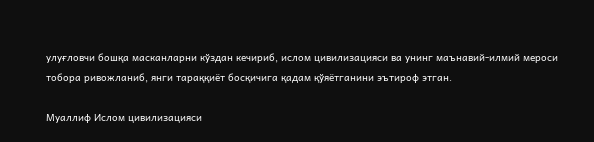улуғловчи бошқа масканларни кўздан кечириб, ислом цивилизацияси ва унинг маънавий-илмий мероси тобора ривожланиб, янги тараққиёт босқичига қадам қўяётганини эътироф этган.

Муаллиф Ислом цивилизацияси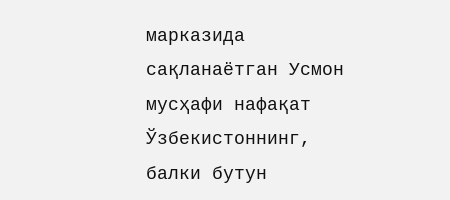марказида сақланаётган Усмон мусҳафи нафақат Ўзбекистоннинг, балки бутун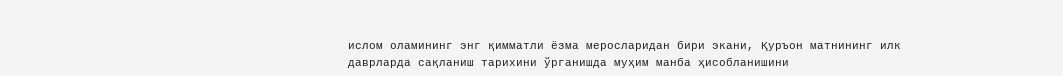ислом оламининг энг қимматли ёзма меросларидан бири экани, Қуръон матнининг илк даврларда сақланиш тарихини ўрганишда муҳим манба ҳисобланишини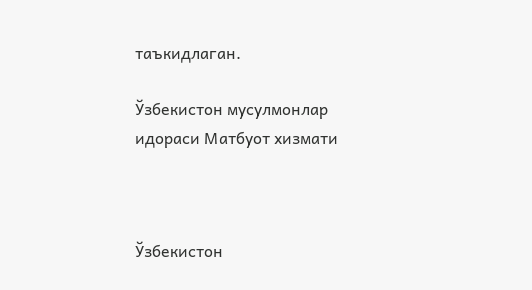таъкидлаган.

Ўзбекистон мусулмонлар идораси Матбуот хизмати



Ўзбекистон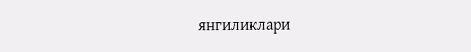янгиликлари